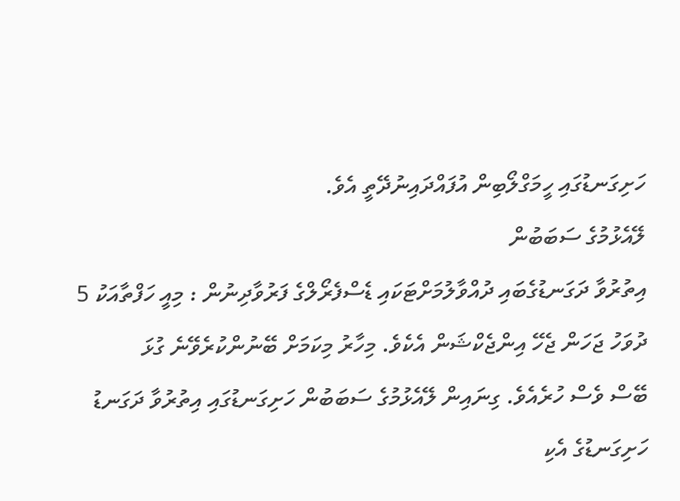ހަށިގަނޑުގައި ހީމަގްލޯބިން އުފައްދައިނުދޭތީ އެވެ.
ލޭއެޅުމުގެ ސަބަބުން
އިތުރުވާ ދަގަނޑުގެބައި ދުއްވާލުމަށްޓަކައި ޑެސްފެރޯލްގެ ފަރުވާދިނުން : މިއީ ހަފްތާއަކު 5
ދުވަހު ޖަހަން ޖެހޭ އިންޖެކްޝަން އެކެވެ. މިހާރު މިކަމަށް ބޭނުންކުރެވޭނެ ގުޅަ
ބޭސް ވެސް ހުރެއެވެ. ގިނައިން ލޭއެޅުމުގެ ސަބަބުން ހަށިގަނޑުގައި އިތުރުވާ ދަގަނޑު
ހަށިގަނޑުގެ އެކި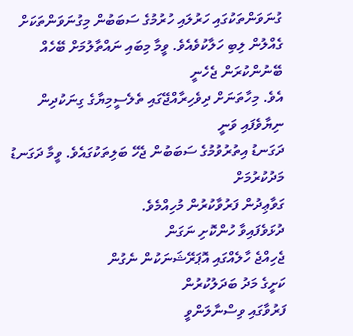ގުނަވަންތަކުގައި ހަރުލައި ހުރުމުގެ ސަބަބުން މިގުނަވަންތަކަށް
ގެއްލުން ލިބި ހަލާކުވެއެވެ. ވީމާ މިބައި ނައްތާލުމަށް ބޭހެއް ބޭނުންކުރަން ޖެހެނީ
އެވެ. މިހާތަނަށް ދިވެހިރާއްޖޭގައި ތެލެސީމިޔާގެ ގިނަކުދިން ނިޔާވެފައި ވަނީ
ދަގަނޑު އިތުރުވުމުގެ ސަބަބުން ޖެހޭ ބަލިތަކުގައެވެ. ވީމާ ދަގަނޑު މަދުކުރުމަށް
ގަވާޢިދުން ފަރުވާކުރުން މުހިއްމެވެ.
ދުޅަވެފައިވާ ހުންކޮށި ނަގަން
ޖެހިއްޖެ ހާލެއްގައި އޮޕަރޭޝަނަކުން ނެގުން
ކަށީގެ މަދު ބަދަލުކުރުން
ފަރުވާގައި ވިސްނާލަންވީ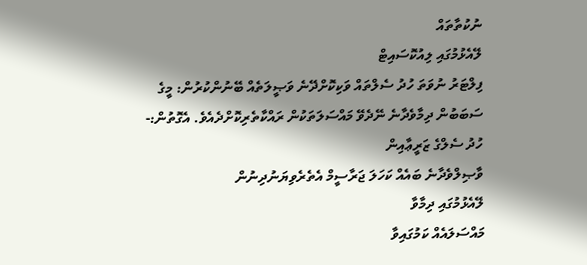ނުކުތާތައް
ލޭއެޅުމުގައި ލިއުކޮސައިޓް
ފިލްޓަރު ނުވަތަ ހުދު ސެލްތައް ވަކިކޮށްދޭނެ ވަޞީލަތެއް ބޭނުންކުރުން: މީގެ
ސަބަބުން ދިމާވެދާނެ ނޭދެވޭ މައްސަލަތަކުން ރައްކާތެރިކޮށްދެއެވެ. އެގޮތުން:-
ހުދު ސެލްގެ ޒަރީޢާއިން
ވާޞިލްވެދާނެ ބައެއް ކަހަލަ ޖަރާސީމް އެތެރެވިޔަނުދިނުން
ލޭއެޅުމުގައި ދިމާވާ
މައްސަލައެއް ކަމުގައިވާ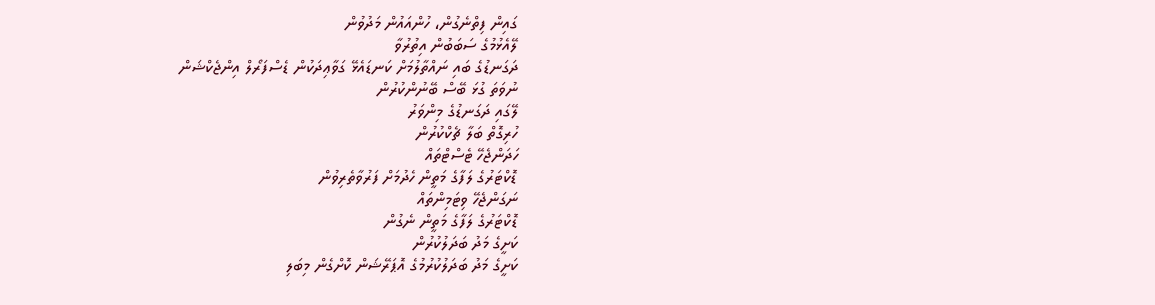ގައިން ފިތްނެގުން، ހުންއައުން މަދުވުން
ލޭއެޅުމުގެ ސަބަބުން އިތުރުވާ
ދަގަނޑުގެ ބައި ނައްތާލުމަށް ކަނޑައެޅޭ ގަވާޢިދަކުން ޑެސްފަރޯލް އިންޖެކްޝަން
ނުވަތަ ގުޅަ ބޭސް ބޭނުންކުރުން
ލޭގައި ދަގަނޑުގެ މިންވަރު
ހުރިގޮތް ބަލާ ޗެކްކުރުން
ހަދަންޖެހޭ ޓެސްޓްތައް
ޑޮކްޓަރުގެ ލަފާގެ މަތީން ހެދުމަށް ފަރުވާތެރިވުން
ނަގަންޖެހޭ ވިޓަމިންތައް
ޑޮކްޓަރުގެ ލަފާގެ މަތީން ނެގުން
ކަށީގެ މަދު ބަދަލުކުރުން
ކަށީގެ މަދު ބަދަލުކުރުމުގެ އޮޕަރޭޝަން ކޮށްގެން މިބަލި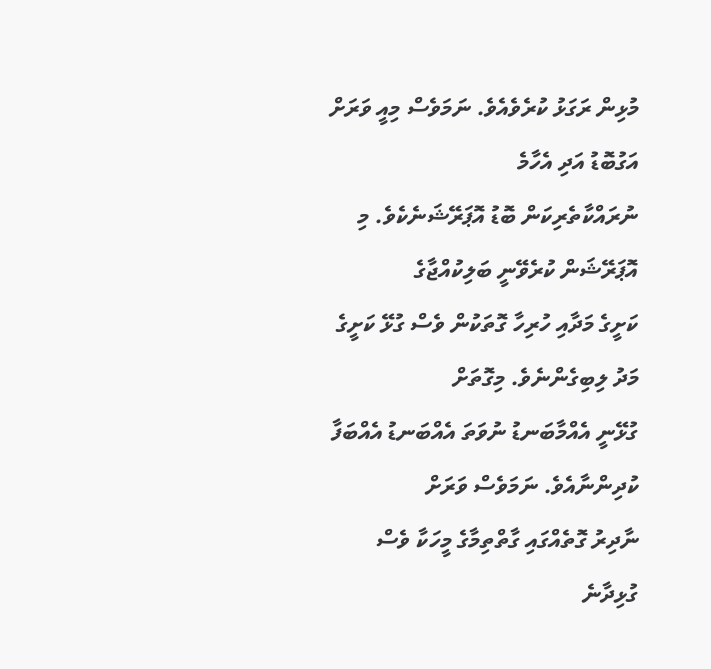މުޅިން ރަގަޅު ކުރެވެއެވެ. ނަމަވެސް މިއީ ވަރަށް އަގުބޮޑު އަދި އެހާމެ
ނުރައްކާތެރިކަން ބޮޑު އޮޕަރޭޝަނެކެވެ. މި އޮޕަރޭޝަން ކުރެވޭނީ ބަލިކުއްޖާގެ
ކަށީގެ މަދާއި ހުރިހާ ގޮތަކުން ވެސް ގުޅޭ ކަށީގެ މަދު ލިބިގެންނެވެ. މިގޮތަށް
ގުޅޭނީ އެއްމާބަނޑު ނުވަތަ އެއްބަނޑު އެއްބަފާ ކުދިންނާއެވެ. ނަމަވެސް ވަރަށް
ނާދިރު ގޮތެއްގައި ގާތްތިމާގެ މީހަކާ ވެސް ގުޅިދާނެ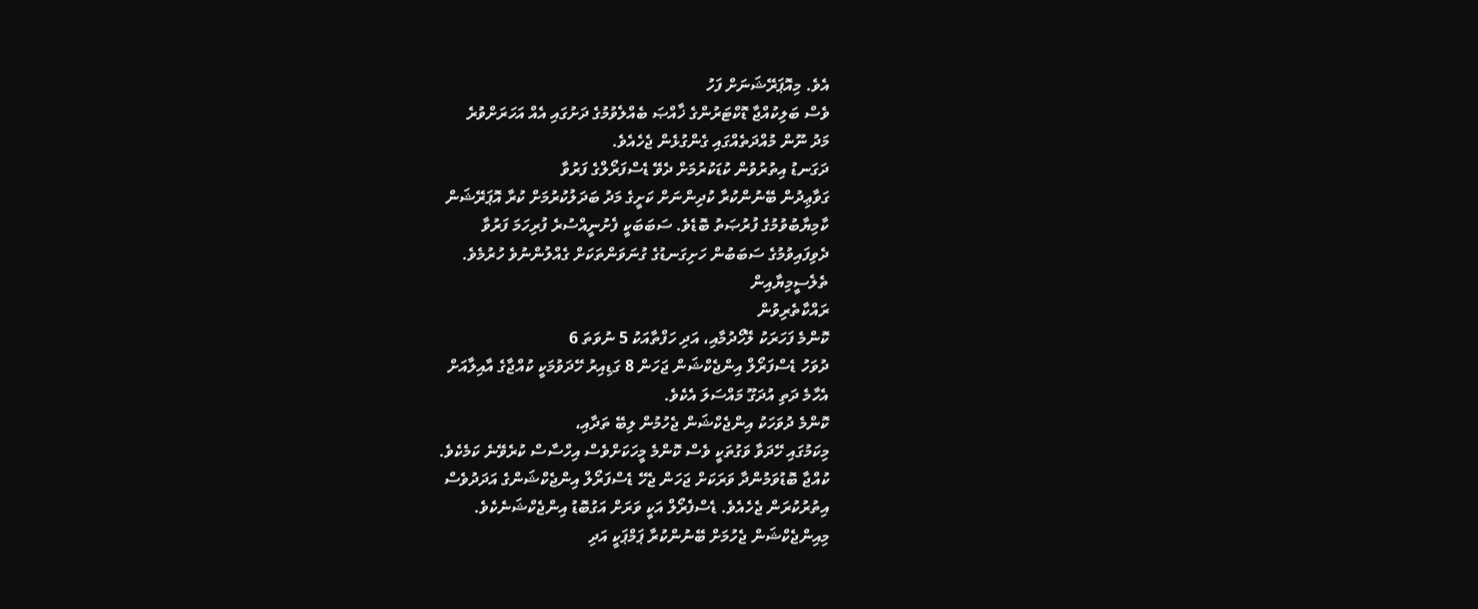އެވެ. މިއޮޕަރޭޝަނަށް ފަހު
ވެސް ބަލިކުއްޖާ ޑޮކްޓަރުންގެ ޚާއްޞަ ބެއްލެވުމުގެ ދަށުގައި އެއް އަހަރަށްވުރެ
މަދު ނޫން މުއްދަތެއްގައި ގެންގުޅެން ޖެހެއެވެ.
ދަގަނޑު އިތުރުވުން ކުޑަކުރުމަށް ދެވޭ ޑެސްފަރޯލްގެ ފަރުވާ
ގަވާޢިދުން ބޭނުންކުރާ ކުދިންނަށް ކަށީގެ މަދު ބަދަލުކުރުމަށް ކުރާ އޮޕަރޭޝަން
ކާމިޔާބުވުމުގެ ފުރުޞަތު ބޮޑެވެ. ސަބަބަކީ ފެށުނީއްސުރެ ފުރިހަމަ ފަރުވާ
ދެވިފައިވުމުގެ ސަބަބުން ހަށިގަނޑުގެ ގުނަވަންތަކަށް ގެއްލުންނުވެ ހުރުމެވެ.
ތެލެސީމިޔާއިން
ރައްކާތެރިވުން
ކޮންމެ ފަހަރަކު ލޭހޯދުމާއި، އަދި ހަފްތާއަކު 5 ނުވަތަ 6
ދުވަހު ޑެސްފަރޯލް އިންޖެކްޝަން ޖަހަން 8 ގަޑިއިރު ހޭދަވުމަކީ ކުއްޖާގެ އާއިލާއަށް
އެހާމެ ދަތި އުދަގޫ މައްސަލަ އެކެވެ.
ކޮންމެ ދުވަހަކު އިންޖެކްޝަން ޖެހުމުން ލިބޭ ތަދާއި،
މިކަމުގައި ހޭދަވާ ވަގުތަކީ ވެސް ކޮންމެ މީހަކަށްވެސް އިހްސާސް ކުރެވޭނެ ކަމެކެވެ.
ކުއްޖާ ބޮޑުވަމުންދާ ވަރަކަށް ޖަހަން ޖެހޭ ޑެސްފަރޯލް އިންޖެކްޝަންގެ އަދަދުވެސް
އިތުރުކުރަން ޖެހެއެވެ. ޑެސްފެރޯލް އަކީ ވަރަށް އަގުބޮޑު އިންޖެކްޝަނެކެވެ.
މިއިންޖެކްޝަން ޖެހުމަށް ބޭނުންކުރާ ޕަމްޕަކީ އަދި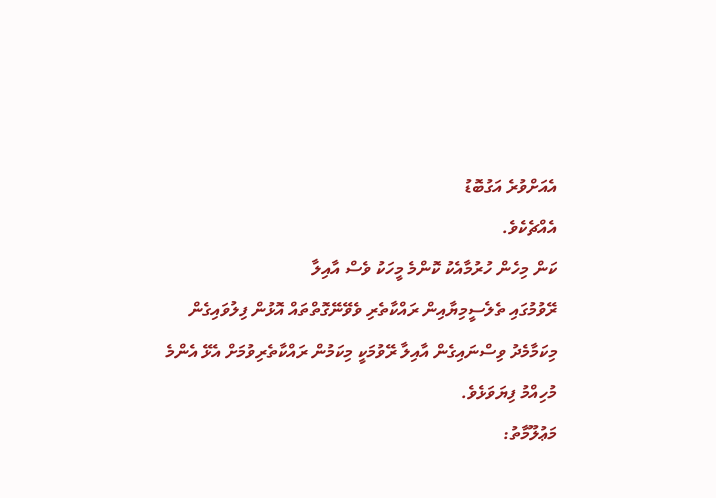އެއަށްވުރެ އަގުބޮޑު
އެއްޗެކެވެ.
ކަން މިހެން ހުރުމާއެކު ކޮންމެ މީހަކު ވެސް އާއިލާ
ރޭވުމުގައި ތެލެސީމިޔާއިން ރައްކާތެރި ވެވޭނޭގޮތްތައް އޮޅުން ފިލުވައިގެން
މިކަމާމެދު ވިސްނައިގެން އާއިލާ ރޭވުމަކީ މިކަމުން ރައްކާތެރިވުމަށް އެޅޭ އެންމެ
މުހިއްމު ފިޔަވަޅެވެ.
މަޢުލޫމާތު: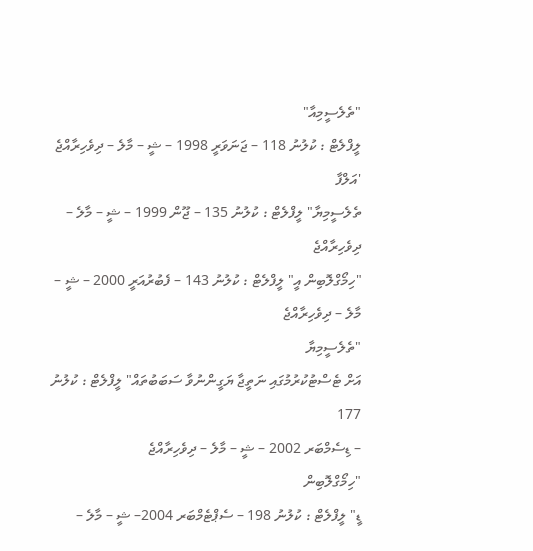"ތެލެސީމިއާ"
ލީފްލެޓް : ކުލުނު 118 – ޖަނަވަރީ 1998 – ޝީ – މާލެ – ދިވެހިރާއްޖެ
'އަލްފާ
ތެލެސީމިޔާ" ލީފްލެޓް : ކުލުނު 135 – ޖޫން 1999 – ޝީ – މާލެ – ދިވެހިރާއްޖެ
"ހިމޯގްލޮބިން އީ" ލީފްލެޓް : ކުލުނު 143 – ފެބުރުއަރީ 2000 – ޝީ –
މާލެ – ދިވެހިރާއްޖެ
"ތެލެސީމިޔާ
އަށް ޓެސްޓުކުރުމުގައި ނަތީޖާ ޔަގީންނުވާ ސަބަބުތައް" ލީފްލެޓް : ކުލުނު 177
– ޑިސެމްބަރ 2002 – ޝީ – މާލެ – ދިވެހިރާއްޖެ
"ހިމޯގްލޮބިން
ޑީ" ލީފްލެޓް : ކުލުނު 198 – ސެޕްޓެމްބަރ 2004– ޝީ – މާލެ –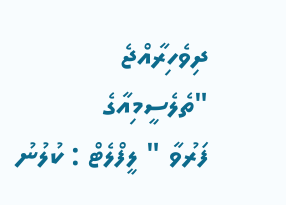ދިވެހިރާއްޖެ
"ތެލެސީމިއާގެ
ފަރުވާ " ލީފްލެޓް : ކުލުނު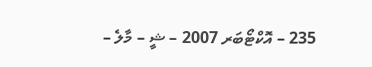235 – އޮކްޓޯބަރ 2007 – ޝީ – މާލެ –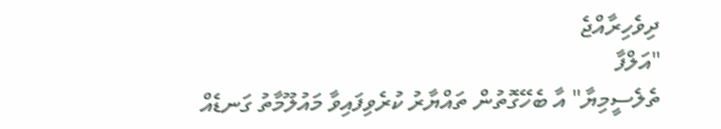ދިވެހިރާއްޖެ
"އަލްފާ
ތެލެސީމިޔާ" އާ ބެހޭގޮތުން ތައްޔާރު ކުރެވިފައިވާ މައުލޫމާތު ގަނޑެއް